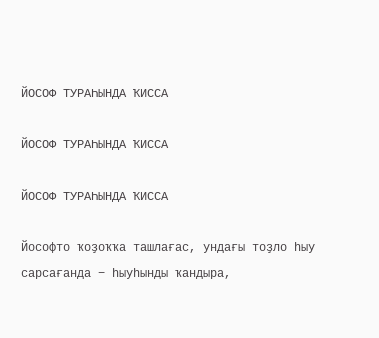ЙОСОФ ТУРАҺЫНДА ҠИССА

ЙОСОФ ТУРАҺЫНДА ҠИССА

ЙОСОФ ТУРАҺЫНДА ҠИССА

Йософто ҡоҙоҡҡа ташлағас, ундағы тоҙло һыу сарсағанда − һыуһынды ҡандыра,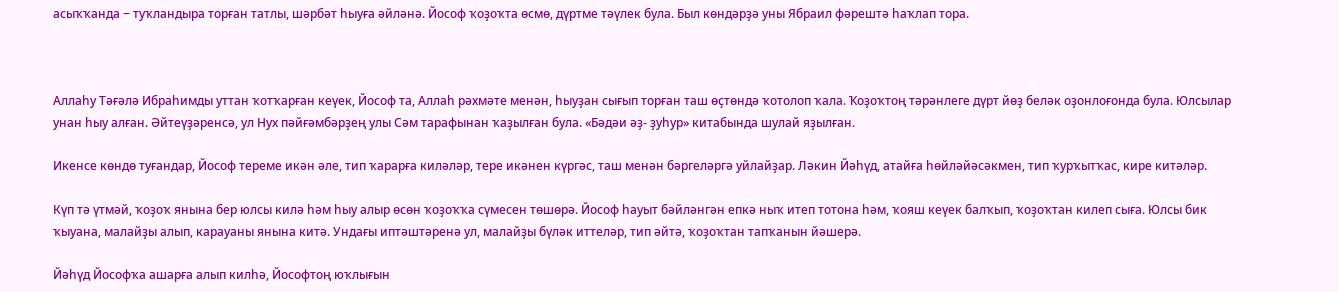асыҡҡанда − туҡландыра торған татлы, шәрбәт һыуға әйләнә. Йософ ҡоҙоҡта өсмө, дүртме тәүлек була. Был көндәрҙә уны Ябраил фәрештә һаҡлап тора.



Аллаһу Тәғәлә Ибраһимды уттан ҡотҡарған кеүек, Йософ та, Аллаһ рәхмәте менән, һыуҙан сығып торған таш өҫтөндә ҡотолоп ҡала. Ҡоҙоҡтоң тәрәнлеге дүрт йөҙ беләк оҙонлоғонда була. Юлсылар унан һыу алған. Әйтеүҙәренсә, ул Нух пәйғәмбәрҙең улы Сәм тарафынан ҡаҙылған була. «Бәдәи әҙ- ҙуһур» китабында шулай яҙылған.

Икенсе көндө туғандар, Йософ тереме икән әле, тип ҡарарға киләләр, тере икәнен күргәс, таш менән бәргеләргә уйлайҙар. Ләкин Йәһүд, атайға һөйләйәсәкмен, тип ҡурҡытҡас, кире китәләр.

Күп тә үтмәй, ҡоҙоҡ янына бер юлсы килә һәм һыу алыр өсөн ҡоҙоҡҡа сүмесен төшөрә. Йософ һауыт бәйләнгән епкә ныҡ итеп тотона һәм, ҡояш кеүек балҡып, ҡоҙоҡтан килеп сыға. Юлсы бик ҡыуана, малайҙы алып, карауаны янына китә. Ундағы иптәштәренә ул, малайҙы бүләк иттеләр, тип әйтә, ҡоҙоҡтан тапҡанын йәшерә.

Йәһүд Йософҡа ашарға алып килһә, Йософтоң юҡлығын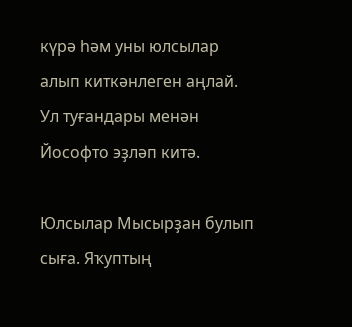күрә һәм уны юлсылар алып киткәнлеген аңлай. Ул туғандары менән Йософто эҙләп китә.

Юлсылар Мысырҙан булып сыға. Яҡуптың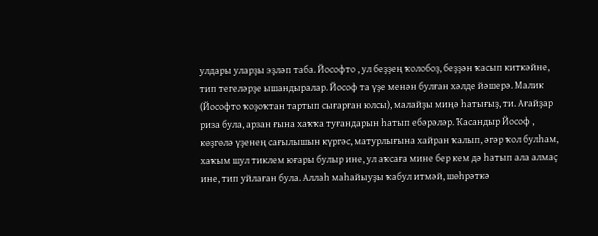улдары уларҙы эҙләп таба. Йософто , ул беҙҙең ҡолобоҙ, беҙҙән ҡасып киткәйне, тип тегеләрҙе ышандыралар. Йософ та үҙе менән булған хәлде йәшерә. Малик (Йософто ҡоҙоҡтан тартып сығарған юлсы), малайҙы миңә һатығыҙ, ти. Ағайҙар риза була, арзан ғына хаҡҡа туғандарын һатып ебәрәләр. Ҡасандыр Йософ , көҙгөлә үҙенең сағылышын күргәс, матурлығына хайран ҡалып, әгәр ҡол булһам, хаҡым шул тиклем юғары булыр ине, ул аҡсаға мине бер кем дә һатып ала алмаҫ ине, тип уйлаған була. Аллаһ маһайыуҙы ҡабул итмәй, шөһрәткә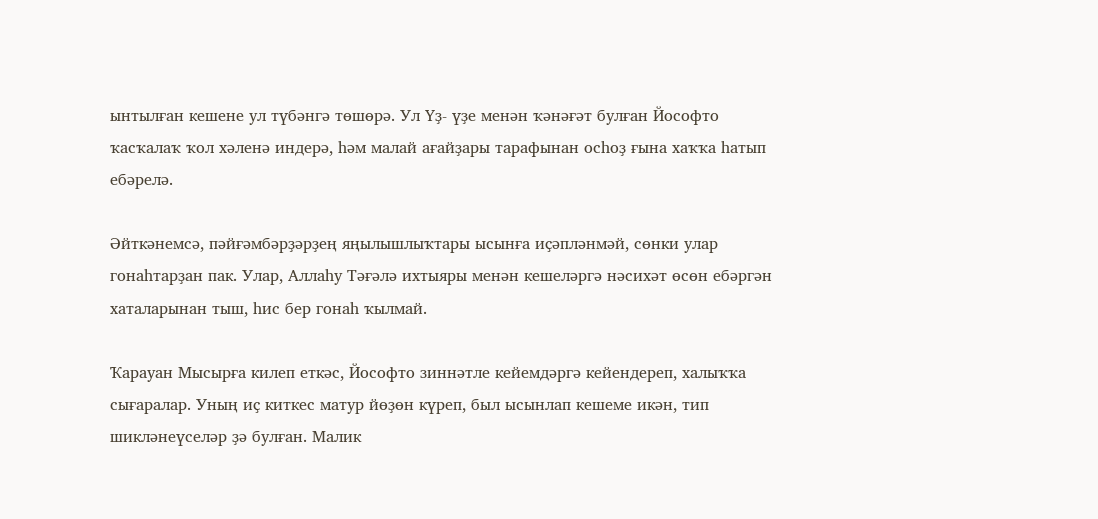ынтылған кешене ул түбәнгә төшөрә. Ул Үҙ- үҙе менән ҡәнәғәт булған Йософто ҡасҡалаҡ ҡол хәленә индерә, һәм малай ағайҙары тарафынан осһоҙ ғына хаҡҡа һатып ебәрелә.

Әйткәнемсә, пәйғәмбәрҙәрҙең яңылышлыҡтары ысынға иҫәпләнмәй, сөнки улар гонаһтарҙан пак. Улар, Аллаһу Тәғәлә ихтыяры менән кешеләргә нәсихәт өсөн ебәргән хаталарынан тыш, һис бер гонаһ ҡылмай.

Ҡарауан Мысырға килеп еткәс, Йософто зиннәтле кейемдәргә кейендереп, халыҡҡа сығаралар. Уның иҫ киткес матур йөҙөн күреп, был ысынлап кешеме икән, тип шикләнеүселәр ҙә булған. Малик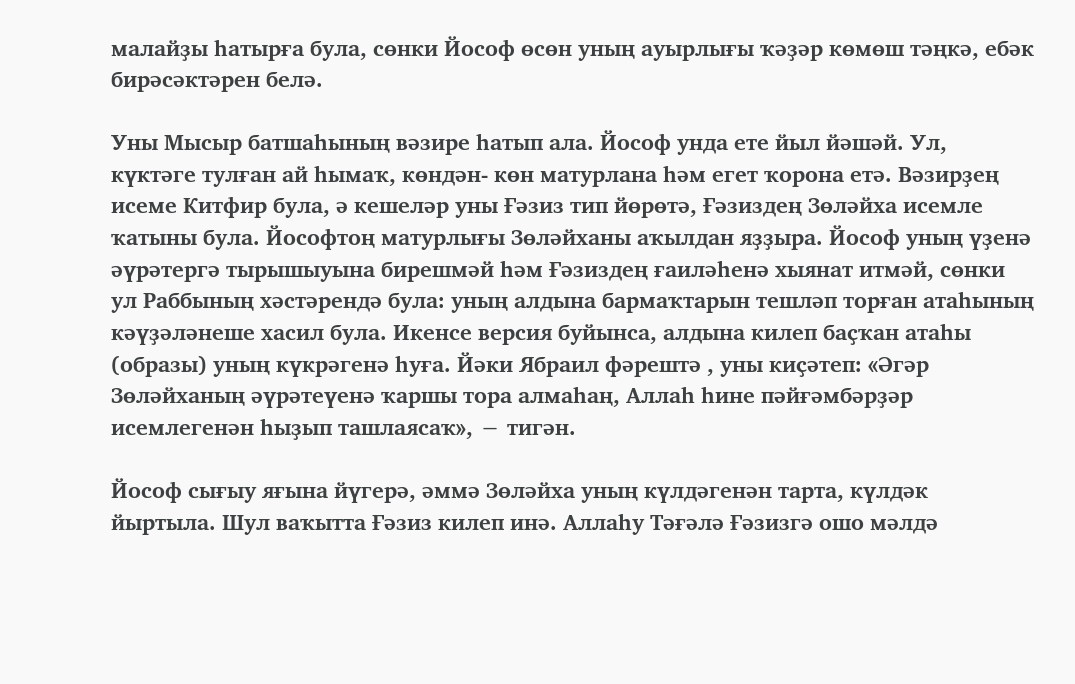малайҙы һатырға була, сөнки Йософ өсөн уның ауырлығы ҡәҙәр көмөш тәңкә, ебәк бирәсәктәрен белә.

Уны Мысыр батшаһының вәзире һатып ала. Йософ унда ете йыл йәшәй. Ул, күктәге тулған ай һымаҡ, көндән- көн матурлана һәм егет ҡорона етә. Вәзирҙең исеме Китфир була, ә кешеләр уны Ғәзиз тип йөрөтә, Ғәзиздең Зөләйха исемле ҡатыны була. Йософтоң матурлығы Зөләйханы аҡылдан яҙҙыра. Йософ уның үҙенә әүрәтергә тырышыуына бирешмәй һәм Ғәзиздең ғаиләһенә хыянат итмәй, сөнки ул Раббының хәстәрендә була: уның алдына бармаҡтарын тешләп торған атаһының кәүҙәләнеше хасил була. Икенсе версия буйынса, алдына килеп баҫҡан атаһы (образы) уның күкрәгенә һуға. Йәки Ябраил фәрештә , уны киҫәтеп: «Әгәр Зөләйханың әүрәтеүенә ҡаршы тора алмаһаң, Аллаһ һине пәйғәмбәрҙәр исемлегенән һыҙып ташлаясаҡ», − тигән.

Йософ сығыу яғына йүгерә, әммә Зөләйха уның күлдәгенән тарта, күлдәк йыртыла. Шул ваҡытта Ғәзиз килеп инә. Аллаһу Тәғәлә Ғәзизгә ошо мәлдә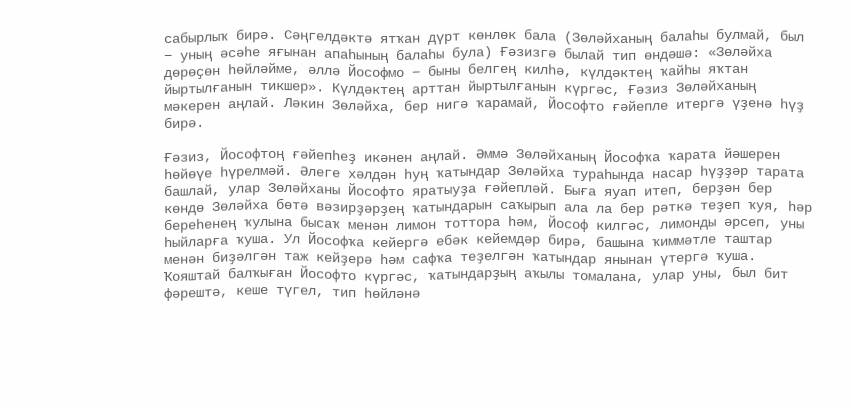сабырлыҡ бирә. Сәңгелдәктә ятҡан дүрт көнлөк бала (Зөләйханың балаһы булмай, был − уның әсәһе яғынан апаһының балаһы була) Ғәзизгә былай тип өндәшә: «Зөләйха дөрөҫөн һөйләйме, әллә Йософмо − быны белгең килһә, күлдәктең ҡайһы яҡтан йыртылғанын тикшер». Күлдәктең арттан йыртылғанын күргәс, Ғәзиз Зөләйханың мәкерен аңлай. Ләкин Зөләйха, бер нигә ҡарамай, Йософто ғәйепле итергә үҙенә һүҙ бирә.

Ғәзиз, Йософтоң ғәйепһеҙ икәнен аңлай. Әммә Зөләйханың Йософҡа ҡарата йәшерен һөйөүе һүрелмәй. Әлеге хәлдән һуң ҡатындар Зөләйха тураһында насар һүҙҙәр тарата башлай, улар Зөләйханы Йософто яратыуҙа ғәйепләй. Быға яуап итеп, берҙән бер көндө Зөләйха бөтә вәзирҙәрҙең ҡатындарын саҡырып ала ла бер рәткә теҙеп ҡуя, һәр береһенең ҡулына бысаҡ менән лимон тоттора һәм, Йософ килгәс, лимонды әрсеп, уны һыйларға ҡуша. Ул Йософҡа кейергә ебәк кейемдәр бирә, башына ҡиммәтле таштар менән биҙәлгән таж кейҙерә һәм сафҡа теҙелгән ҡатындар янынан үтергә ҡуша. Ҡояштай балҡыған Йософто күргәс, ҡатындарҙың аҡылы томалана, улар уны, был бит фәрештә, кеше түгел, тип һөйләнә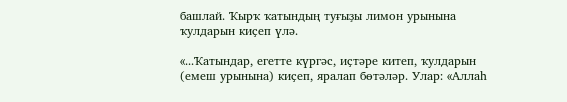башлай. Ҡырҡ ҡатындың туғыҙы лимон урынына ҡулдарын киҫеп үлә.

«...Ҡатындар, егетте күргәс, иҫтәре китеп, ҡулдарын (емеш урынына) киҫеп, яралап бөтәләр. Улар: «Аллаһ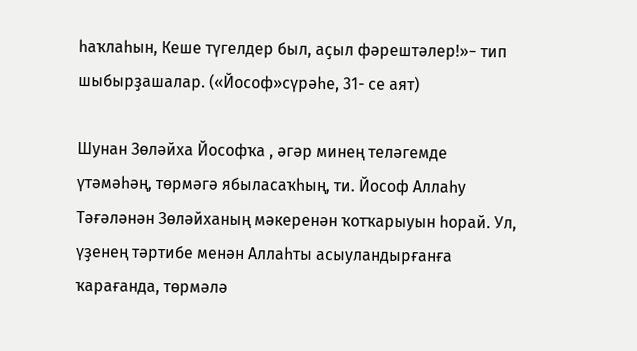һаҡлаһын, Кеше түгелдер был, аҫыл фәрештәлер!»− тип шыбырҙашалар. («Йософ»сүрәһе, 31- се аят)

Шунан Зөләйха Йософҡа , әгәр минең теләгемде үтәмәһәң, төрмәгә ябыласаҡһың, ти. Йософ Аллаһу Тәғәләнән Зөләйханың мәкеренән ҡотҡарыуын һорай. Ул, үҙенең тәртибе менән Аллаһты асыуландырғанға ҡарағанда, төрмәлә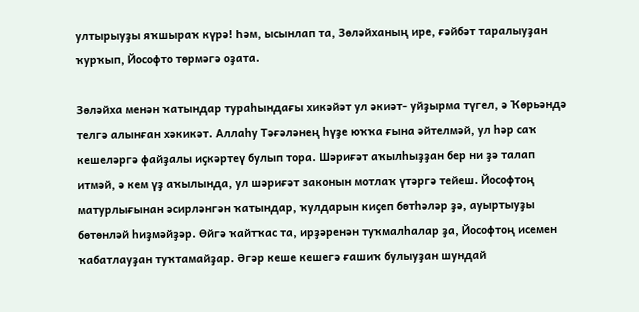ултырыуҙы яҡшыраҡ күрә! Һәм, ысынлап та, Зөләйханың ире, ғәйбәт таралыуҙан ҡурҡып, Йософто төрмәгә оҙата.

Зөләйха менән ҡатындар тураһындағы хикәйәт ул әкиәт- уйҙырма түгел, ә Ҡөрьәндә телгә алынған хәкикәт. Аллаһу Тәғәләнең һүҙе юҡҡа ғына әйтелмәй, ул һәр саҡ кешеләргә файҙалы иҫкәртеү булып тора. Шәриғәт аҡылһыҙҙан бер ни ҙә талап итмәй, ә кем үҙ аҡылында, ул шәриғәт законын мотлаҡ үтәргә тейеш. Йософтоң матурлығынан әсирләнгән ҡатындар, ҡулдарын киҫеп бөтһәләр ҙә, ауыртыуҙы бөтөнләй һиҙмәйҙәр. Өйгә ҡайтҡас та, ирҙәренән туҡмалһалар ҙа, Йософтоң исемен ҡабатлауҙан туҡтамайҙар. Әгәр кеше кешегә ғашиҡ булыуҙан шундай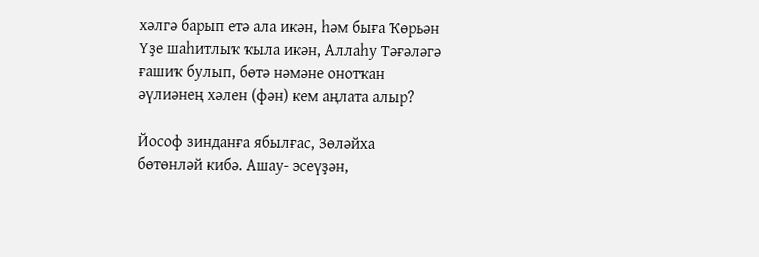хәлгә барып етә ала икән, һәм быға Ҡөрьән Үҙе шаһитлыҡ ҡыла икән, Аллаһу Тәғәләгә ғашиҡ булып, бөтә нәмәне онотҡан әүлиәнең хәлен (фән) кем аңлата алыр?

Йософ зинданға ябылғас, Зөләйха бөтөнләй кибә. Ашау- эсеүҙән,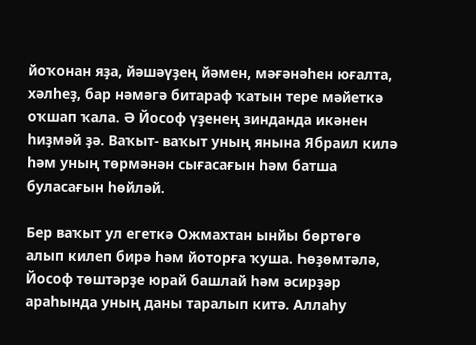йоҡонан яҙа, йәшәүҙең йәмен, мәғәнәһен юғалта, хәлһеҙ, бар нәмәгә битараф ҡатын тере мәйеткә оҡшап ҡала. Ә Йософ үҙенең зинданда икәнен һиҙмәй ҙә. Ваҡыт- ваҡыт уның янына Ябраил килә һәм уның төрмәнән сығасағын һәм батша буласағын һөйләй.

Бер ваҡыт ул егеткә Ожмахтан ынйы бөртөгө алып килеп бирә һәм йоторға ҡуша. Һөҙөмтәлә, Йософ төштәрҙе юрай башлай һәм әсирҙәр араһында уның даны таралып китә. Аллаһу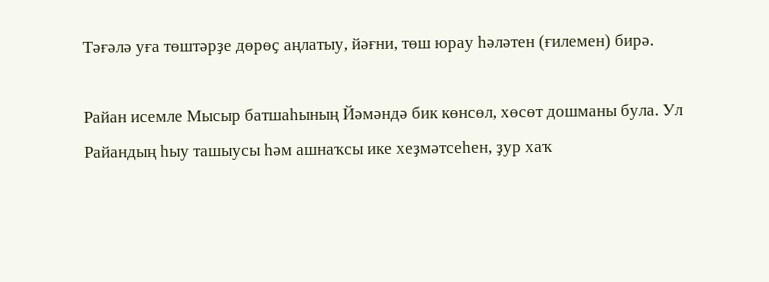Тәғәлә уға төштәрҙе дөрөҫ аңлатыу, йәғни, төш юрау һәләтен (ғилемен) бирә.

Райан исемле Мысыр батшаһының Йәмәндә бик көнсөл, хөсөт дошманы була. Ул Райандың һыу ташыусы һәм ашнаҡсы ике хеҙмәтсеһен, ҙур хаҡ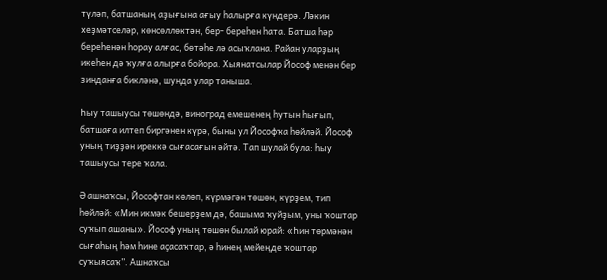түләп, батшаның аҙығына ағыу һалырға күндерә. Ләкин хеҙмәтселәр, көнсөллөктән, бер- береһен һата. Батша һәр береһенән һорау алғас, бөтәһе лә асыҡлана. Райан уларҙың икеһен дә ҡулға алырға бойора. Хыянатсылар Йософ менән бер зинданға бикләнә, шунда улар таныша.

Һыу ташыусы төшөндә, виноград емешенең һутын һығып, батшаға илтеп биргәнен күрә, быны ул Йософҡа һөйләй. Йософ уның тиҙҙән иреккә сығасағын әйтә. Тап шулай була: һыу ташыусы тере ҡала.

Ә ашнаҡсы, Йософтан көлөп, күрмәгән төшөн, күрҙем, тип һөйләй: «Мин икмәк бешерҙем дә, башыма ҡуйҙым, уны ҡоштар суҡып ашаны». Йософ уның төшөн былай юрай: «Һин төрмәнән сығаһың һәм һине аҫасаҡтар, ә һинең мейеңде ҡоштар суҡыясаҡ”. Ашнаҡсы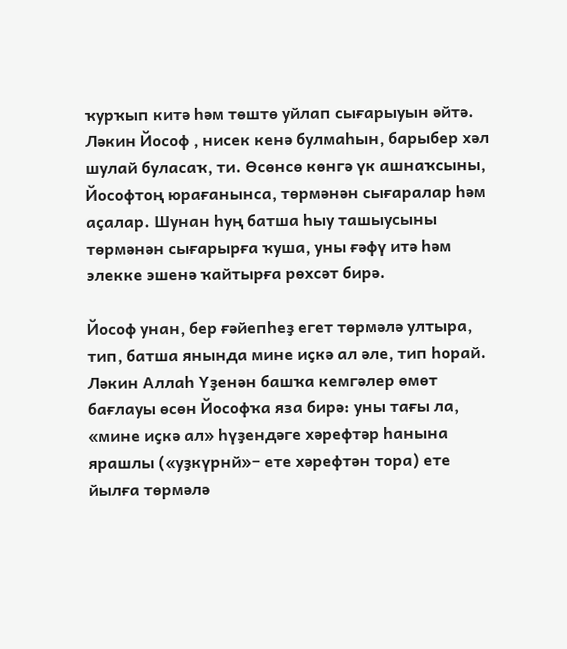ҡурҡып китә һәм төштө уйлап сығарыуын әйтә. Ләкин Йософ , нисек кенә булмаһын, барыбер хәл шулай буласаҡ, ти. Өсөнсө көнгә үк ашнаҡсыны, Йософтоң юрағанынса, төрмәнән сығаралар һәм аҫалар. Шунан һуң батша һыу ташыусыны төрмәнән сығарырға ҡуша, уны ғәфү итә һәм элекке эшенә ҡайтырға рөхсәт бирә.

Йософ унан, бер ғәйепһеҙ егет төрмәлә ултыра, тип, батша янында мине иҫкә ал әле, тип һорай. Ләкин Аллаһ Үҙенән башҡа кемгәлер өмөт бағлауы өсөн Йософҡа яза бирә: уны тағы ла, «мине иҫкә ал» һүҙендәге хәрефтәр һанына ярашлы («уҙкүрнй»− ете хәрефтән тора) ете йылға төрмәлә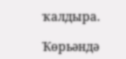ҡалдыра.

Ҡөрьәндә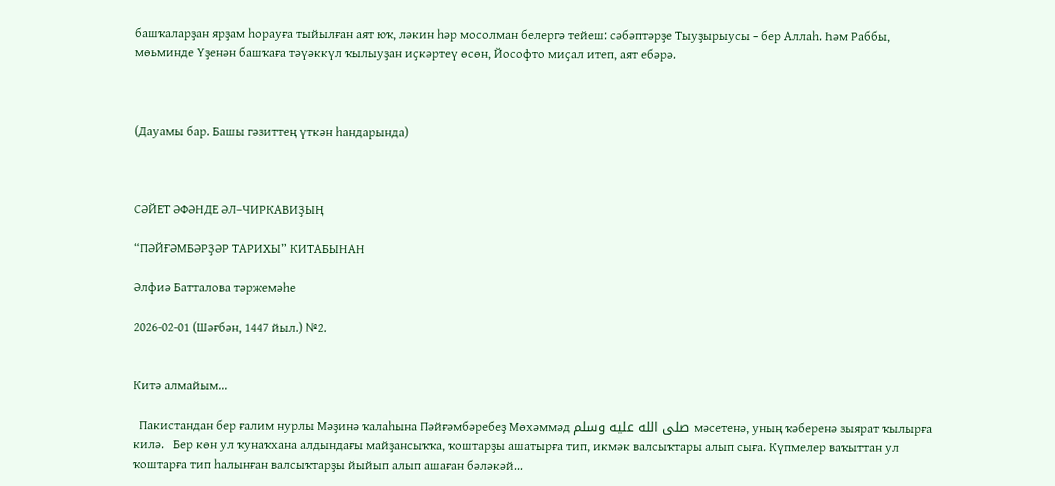башҡаларҙан ярҙам һорауға тыйылған аят юҡ, ләкин һәр мосолман белергә тейеш: сәбәптәрҙе Тыуҙырыусы − бер Аллаһ. Һәм Раббы, мөьминде Үҙенән башҡаға тәүәккүл ҡылыуҙан иҫкәртеү өсөн, Йософто миҫал итеп, аят ебәрә.



(Дауамы бар. Башы гәзиттең үткән һандарында)



СӘЙЕТ ӘФӘНДЕ ӘЛ–ЧИРКАВИҘЫҢ

“ПӘЙҒӘМБӘРҘӘР ТАРИХЫ” КИТАБЫНАН

Әлфиә Батталова тәржемәһе

2026-02-01 (Шәғбән, 1447 йыл.) №2.


Китә алмайым...

  Пакистандан бер ғалим нурлы Мәҙинә ҡалаһына Пәйғәмбәребеҙ Мөхәммәд صلى الله عليه وسلم мәсетенә, уның ҡәберенә зыярат ҡылырға килә.   Бер көн ул ҡунаҡхана алдындағы майҙансыҡҡа, ҡоштарҙы ашатырға тип, икмәк валсыҡтары алып сыға. Күпмелер ваҡыттан ул ҡоштарға тип һалынған валсыҡтарҙы йыйып алып ашаған бәләкәй...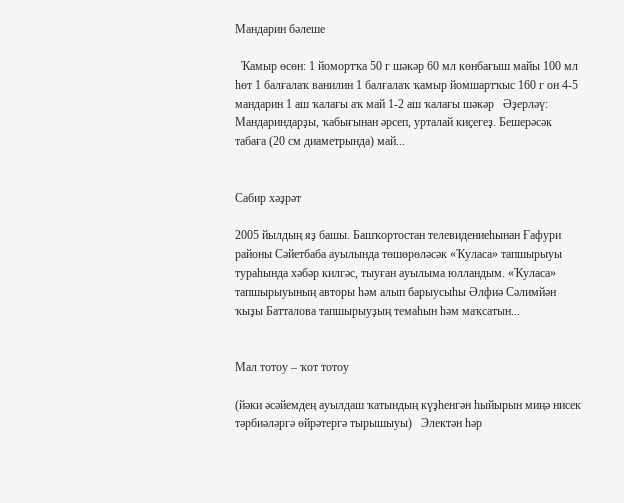Мандарин бәлеше

  Ҡамыр өсөн: 1 йомортҡа 50 г шәкәр 60 мл көнбағыш майы 100 мл һөт 1 балғалаҡ ванилин 1 балғалаҡ ҡамыр йомшартҡыс 160 г он 4-5 мандарин 1 аш ҡалағы аҡ май 1-2 аш ҡалағы шәкәр   Әҙерләү: Мандариндарҙы, ҡабығынан әрсеп, урталай киҫегеҙ. Бешерәсәк табаға (20 см диаметрында) май...


Сабир хәҙрәт

2005 йылдың яҙ башы. Башҡортостан телевидениеһынан Ғафури районы Сәйетбаба ауылында төшөрөләсәк «Ҡуласа» тапшырыуы тураһында хәбәр килгәс, тыуған ауылыма юлландым. «Ҡуласа» тапшырыуының авторы һәм алып барыусыһы Әлфиә Сәлимйән ҡыҙы Батталова тапшырыуҙың темаһын һәм маҡсатын...


Мал тотоу – ҡот тотоу

(йәки әсәйемдең ауылдаш ҡатындың күҙһенгән һыйырын миңә нисек тәрбиәләргә өйрәтергә тырышыуы)   Электән һәр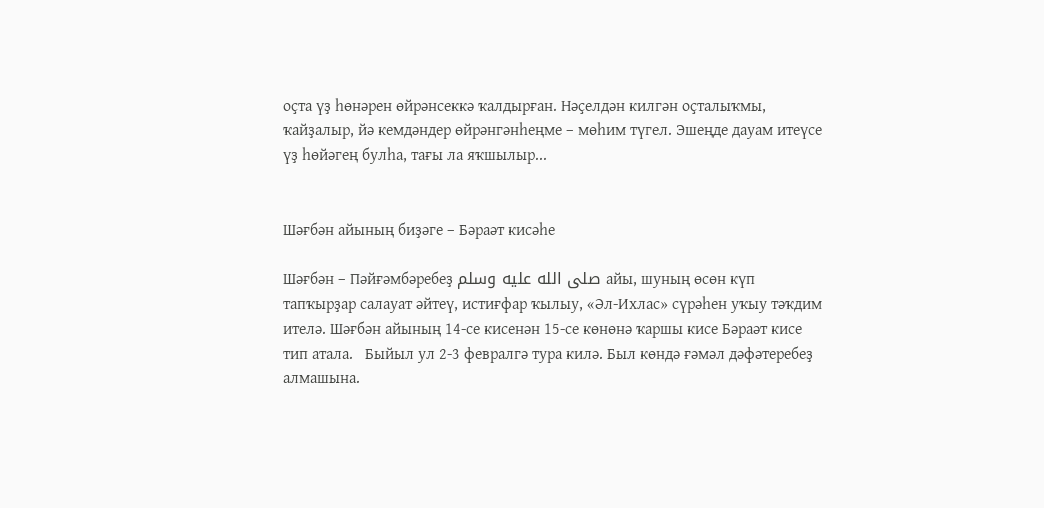оҫта үҙ һөнәрен өйрәнсеккә ҡалдырған. Нәҫелдән килгән оҫталыҡмы, ҡайҙалыр, йә кемдәндер өйрәнгәнһеңме – мөһим түгел. Эшеңде дауам итеүсе үҙ һөйәгең булһа, тағы ла яҡшылыр...


Шәғбән айының биҙәге – Бәраәт кисәһе

Шәғбән – Пәйғәмбәребеҙ صلى الله عليه وسلم айы, шуның өсөн күп тапҡырҙар салауат әйтеү, истиғфар ҡылыу, «Әл-Ихлас» сүрәһен уҡыу тәҡдим ителә. Шәғбән айының 14-се кисенән 15-се көнөнә ҡаршы кисе Бәраәт кисе тип атала.   Быйыл ул 2-3 февралгә тура килә. Был көндә ғәмәл дәфәтеребеҙ алмашына.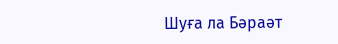Шуға ла Бәраәт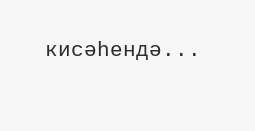кисәһендә...